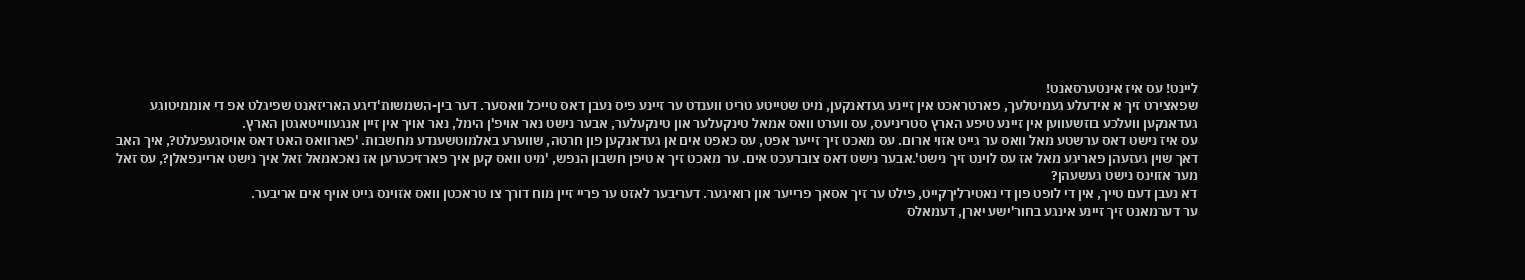ליינט! עס איז אינטערסאנט!
שפאצירט זיך א אידעלע געמיטלעך, פארטראכט אין זיינע געדאנקען, מיט שטייטע טריט ווענדט ער זיינע פיס נעבן דאס טייכל וואסער. דער בין-השמשות'דיגע האריזאנט שפיגלט אפ די אוממיטוגע געדאנקען וועלכע בוזשעווען אין זיינע טיפע הארץ סטריניעס, עס ווערט וואס אמאל טינקעלער און טינקעלער, אבער נישט נאר אויפ'ן הימל, נאר אויך אין זיין אנגעווייטאגטן הארץ.
עס איז נישט דאס ערשטע מאל וואס ער גייט אזוי ארום. עס מאכט זיך זייער אפט, עס כאפט אים אן געדאנקען פון חרטה, שווערע באלמוטשענדע מחשבות. 'פארוואס האט דאס אויסגעפעלט?, איך האב דאך שוין געזעהן פאריגע מאל אז עס לוינט זיך נישט'.אבער נישט דאס צוברעכט אים. ער מאכט זיך א טיפן חשבון הנפש, 'מיט וואס קען איך פארזיכערען אז נאכאמאל זאל איך נישט אריינפאלן?, עס זאל מער אזוינס נישט געשעהן?
דא נעבן דעם טייך, אין די לופט פון די נאטירליךקייט, פילט ער זיך אסאך פרייער און רואיגער. דעריבער לאזט ער פריי זיין מוח דורך צו טראכטן וואס אזוינס גייט אויף אים אריבער.
ער דערמאנט זיך זיינע אינגע בחור'ישע יארן, דעמאלס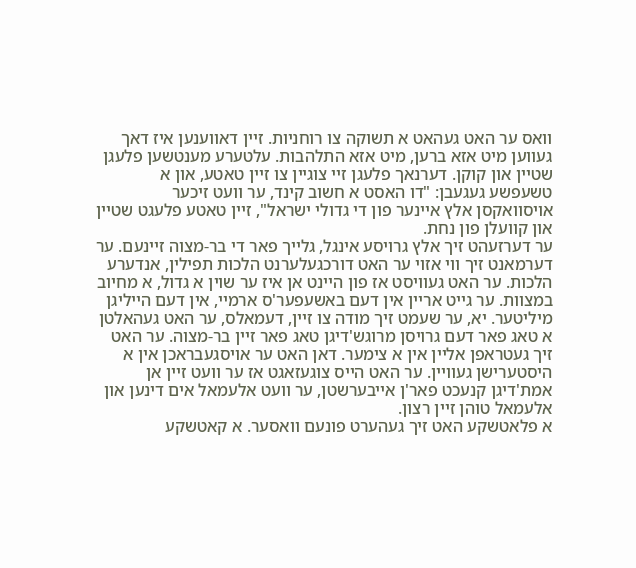וואס ער האט געהאט א תשוקה צו רוחניות. זיין דאווענען איז דאך געווען מיט אזא ברען, מיט אזא התלהבות. עלטערע מענטשען פלעגן שטיין און קוקן. דערנאך פלעגן זיי צוגיין צו זיין טאטע, און א טשעפשע געגעבן: "דו האסט א חשוב קינד, ער וועט זיכער אויסוואקסן אלץ איינער פון די גדולי ישראל", זיין טאטע פלעגט שטיין און קוועלן פון נחת.
ער דערזעהט זיך אלץ גרויסע אינגל, גלייך פאר די בר-מצוה זיינעם. ער דערמאנט זיך ווי אזוי ער האט דורכגעלערנט הלכות תפילין, אנדערע הלכות. ער האט געוויסט אז פון היינט אן איז ער שוין א גדול, א מחיוב במצוות. ער גייט אריין אין דעם באשעפער'ס ארמיי, אין דעם הייליגן מיליטער. יא, ער שעמט זיך מודה צו זיין, דעמאלס, ער האט געהאלטן א טאג פאר דעם גרויסן מרוגש'דיגן טאג פאר זיין בר-מצוה. ער האט זיך געטראפן אליין אין א צימער. דאן האט ער אויסגעבראכן אין א היסטערישן געוויין. ער האט הייס צוגעזאגט אז ער וועט זיין אן אמת'דיגן קנעכט פאר'ן אייבערשטן, ער וועט אלעמאל אים דינען און אלעמאל טוהן זיין רצון.
א פלאטשקע האט זיך געהערט פונעם וואסער. א קאטשקע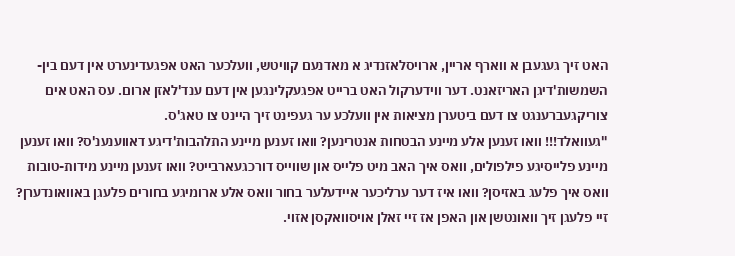האט זיך געגעבן א ווארף אריין, ארויסלאזנדיג א מאדנעם קוויטש, וועלכער האט אפגעדינערט אין דעם בין-השמשות'דיגן האריזאנט. דער ווידערקול האט ברייט אפגעקלינגען אין דעם ענד'לאזן ארום. עס האט אים צוריקגעברענגט צו דעם ביטערן מציאות אין וועלכע ער געפינט זיך היינט צו טאג'ס.
"געוואלד!!! וואו זענען אלע מיינע הבטחות אנטרינען? וואו זענען מיינע התלהבות'דיגע דאווענענ'ס? וואו זענען מיינע פלייסיגע פילפולים, וואס איך האב מיט פלייס און שווייס דורכגעארבייט? וואו זענען מיינע מידות-טובות וואס איך פלעג באזיסן? וואו איז דער ערליכער איידעלער בחור וואס אלע ארומיגע בחורים פלעגן באוואונדערן? זיי פלעגן זיך וואונטשן און האפן אז זיי זאלן אויסוואקסן אזוי.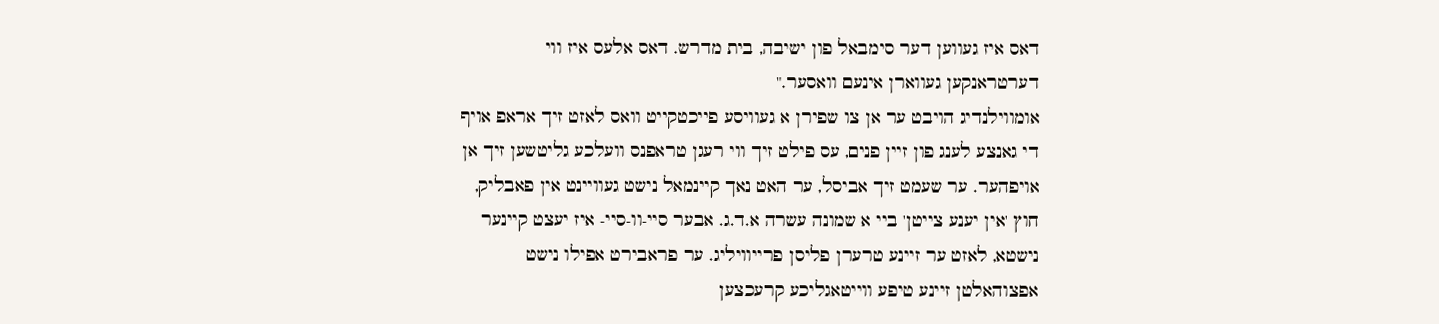דאס איז געווען דער סימבאל פון ישיבה, בית מדרש. דאס אלעס איז ווי דערטראנקען געווארן אינעם וואסער."
אומווילנדיג הויבט ער אן צו שפירן א געוויסע פייכטקייט וואס לאזט זיך אראפ אויף די גאנצע לענג פון זיין פנים, עס פילט זיך ווי רעגן טראפנס וועלכע גליטשען זיך אן אויפהער. ער שעמט זיך אביסל, ער האט נאך קיינמאל נישט געוויינט אין פאבליק, חוץ 'אין יענע צייטן' ביי א שמונה עשרה א.ד.ג. אבער סיי-וו-סיי- איז יעצט קיינער נישטא, לאזט ער זיינע טרערן פליסן פרייוויליג. ער פראבירט אפילו נישט אפצוהאלטן זיינע טיפע ווייטאגליכע קרעכצען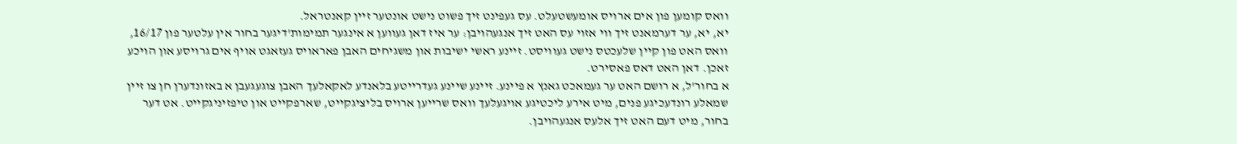וואס קומען פון אים ארויס אומעשטעלט. עס געפינט זיך פשוט נישט אונטער זיין קאנטראל.
יא, יא, ער דערמאנט זיך ווי אזוי עס האט זיך אנגעהויבן: ער איז דאן געווען א אינגער תמימות'דיגער בחור אין עלטער פון 16/17, וואס האט פון קיין שלעכטס נישט געוויסט. זיינע ראשי ישיבות און משגיחים האבן פאראויס געזאגט אויף אים גרויסע און הויכע זאכן. דאן האט דאס פאסירט.
א בחור'ל, א רושם האט ער געמאכט גאנץ א פיינע. זיינע שיינע געדרייטע בלאנדע לאקאלעך האבן צוגעגעבן א באזונדערן חן צו זיין שמאלע רונדעכיגע פנים, מיט אירע ליכטיגע אויגעלעך וואס שרייען ארויס בליציגקייט, שארפקייט און טיפזיניגקייט. אט דער בחור, מיט דעם האט זיך אלעס אנגעהויבן.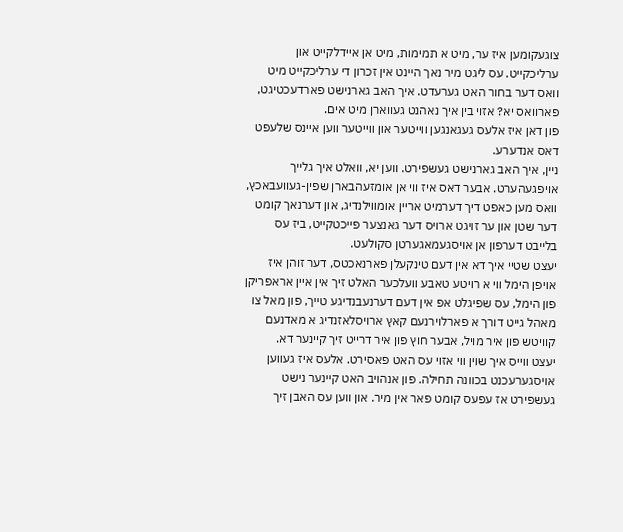צוגעקומען איז ער, מיט א תמימות, מיט אן איידלקייט און ערליכקייט. עס ליגט מיר נאך היינט אין זכרון די ערליכקייט מיט וואס דער בחור האט גערעדט. איך האב גארנישט פארדעכטיגט, פארוואס יא? אזוי בין איך נאהנט געווארן מיט אים.
פון דאן איז אלעס געגאנגען ווייטער און ווייטער ווען איינס שלעפט דאס אנדערע.
ניין, איך האב גארנישט געשפירט. ווען יא, וואלט איך גלייך אויפגעהערט. אבער דאס איז ווי אן אומזעהבארן שפין-געוועבאכץ, וואס מען כאפט דיך דערמיט אריין אומווילנדיג, און דערנאך קומט דער שטן און ער זויגט ארויס דער גאנצער פייכטקייט, ביז עס בלייבט דערפון אן אויסגעמאגערטן סקולעט.
יעצט שטיי איך דא אין דעם טינקעלן פארנאכטס, דער זוהן איז אויפן הימל ווי א רויטע טאבע וועלכער האלט זיך אין איין אראפריקן פון הימל, עס שפיגלט אפ אין דעם דערנעבנדיגע טייך, פון מאל צו מאהל גייט דורך א פארלוירנעם קאץ ארויסלאזנדיג א מאדנעם קוויטש פון איר מויל, אבער חוץ פון איר דרייט זיך קיינער דא.
יעצט ווייס איך שוין ווי אזוי עס האט פאסירט. אלעס איז געווען אויסגערעכנט בכוונה תחילה. פון אנהויב האט קיינער נישט געשפירט אז עפעס קומט פאר אין מיר. און ווען עס האבן זיך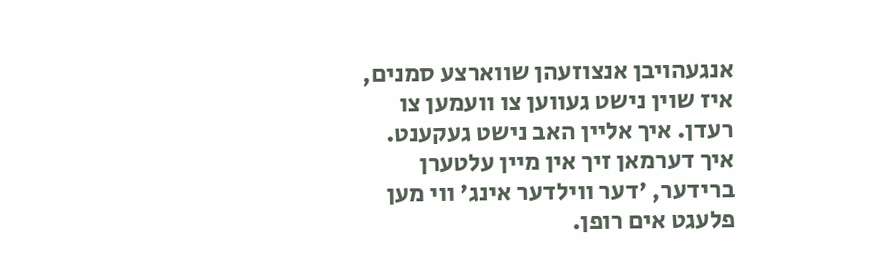אנגעהויבן אנצוזעהן שווארצע סמנים, איז שוין נישט געווען צו וועמען צו רעדן. איך אליין האב נישט געקענט.
איך דערמאן זיך אין מיין עלטערן ברידער, 'דער ווילדער אינג' ווי מען פלעגט אים רופן.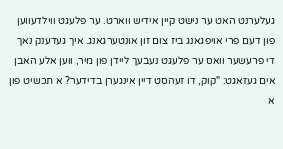געלערנט האט ער נישט קיין אידיש ווארט. ער פלעגט ווילדעווען פון דעם פרי אויפגאנג ביז צום זון אונטערגאנג. איך געדענק נאך די פרעשער וואס ער פלעגט נעבעך ליידן פון מיר, ווען אלע האבן אים געזאגט: "קוק, דו זעהסט דיין אינגערן בדידער? א תכשיט פון א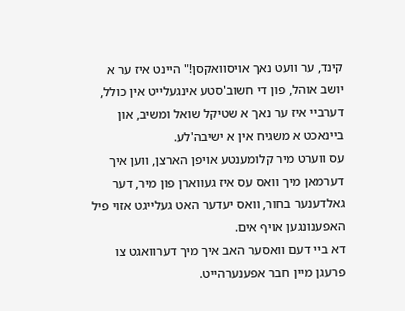קינד, ער וועט נאך אויסוואקסן!" היינט איז ער א יושב אוהל, פון די חשוב'סטע אינגעלייט אין כולל, דערביי איז ער נאך א שטיקל שואל ומשיב, און ביינאכט א משגיח אין א ישיבה'לע.
עס ווערט מיר קלומענטע אויפן הארצן, ווען איך דערמאן מיך וואס עס איז געווארן פון מיר, דער גאלדענער בחור, וואס יעדער האט געלייגט אזוי פיל האפענונגען אויף אים.
דא ביי דעם וואסער האב איך מיך דערוואגט צו פרעגן מיין חבר אפענערהייט.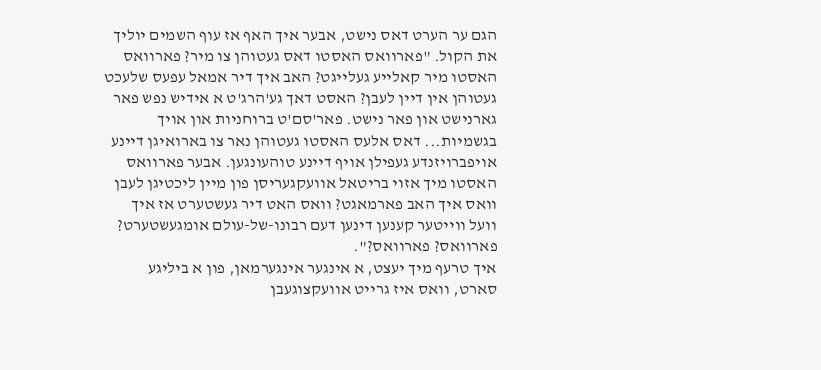הגם ער הערט דאס נישט, אבער איך האף אז עוף השמים יוליך את הקול. "פארוואס האסטו דאס געטוהן צו מיר? פארוואס האסטו מיר קאלייע געלייגט? האב איך דיר אמאל עפעס שלעכט געטוהן אין דיין לעבן? האסט דאך גע'הרג'ט א אידיש נפש פאר גארנישט און פאר נישט. פאר'סם'ט ברוחניות און אויך בגשמיות... דאס אלעס האסטו געטוהן נאר צו בארואיגן דיינע אויפברויזנדע געפילן אויף דיינע טוהעונגען. אבער פארוואס האסטו מיך אזוי בריטאל אוועקגעריסן פון מיין ליכטיגן לעבן וואס איך האב פארמאגט? וואס האט דיר געשטערט אז איך וועל ווייטער קענען דינען דעם רבונו-של-עולם אומגעשטערט? פארוואס? פארוואס?".
איך טרעף מיך יעצט, א אינגער אינגערמאן, פון א ביליגע סארט, וואס איז גרייט אוועקצוגעבן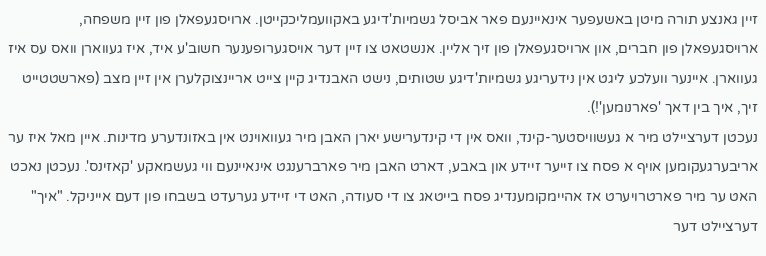זיין גאנצע תורה מיטן באשעפער אינאיינעם פאר אביסל גשמיות'דיגע באקוועמליכקייטן. ארויסגעפאלן פון זיין משפחה, ארויסגעפאלן פון חברים, און ארויסגעפאלן פון זיך אליין. אנשטאט צו זיין דער אויסגערופענער חשוב'ע איד, איז געווארן וואס עס איז געווארן. איינער וועלכע ליגט אין נידעריגע גשמיות'דיגע שטותים, נישט האבנדיג קיין צייט אריינצוקלערן אין זיין מצב (פארשטטייט זיך, איך בין דאך 'פארנומען'!).
נעכטן דערציילט מיר א געשוויסטער-קינד, וואס אין די קינדערישע יארן האבן מיר געוואוינט אין באזונדערע מדינות. איין מאל איז ער אריבערגעקומען אויף א פסח צו זייער זיידע און באבע, דארט האבן מיר פארברענגט אינאיינעם ווי געשמאקע 'קאזינס'. נעכטן נאכט האט ער מיר פארטרויערט אז אהיימקומענדיג פסח בייטאג צו די סעודה, האט די זיידע גערעדט בשבחו פון דעם אייניקל. "איך" דערציילט דער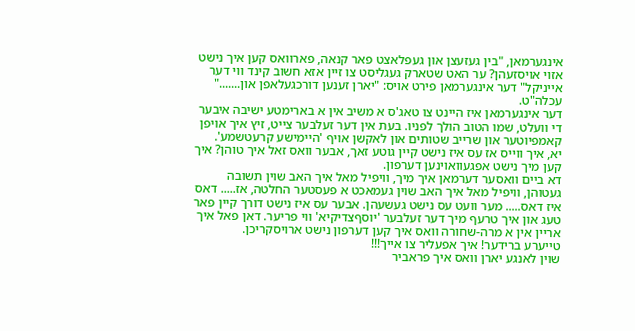אינגערמאן, "בין געזעצן און געפלאצט פאר קנאה, פארוואס קען איך נישט אזוי אויסזעהן? ער האט שטארק געגליסט צו זיין אזא חשוב קינד ווי דער אייניקל" דער אינגערמאן פירט אויס: "יארן זענען דורכגעלאפן און......." עכלה"ט.
דער אינגערמאן איז היינט צו טאג'ס א משיב אין א בארימטע ישיבה איבער די וועלט, שמו הטוב הולך לפניו. בעת אין דער זעלבער צייט, זיץ איך אויפן קאמפיוטער און שרייב שטותים און לאקשן אויף 'היימישע קרעטשמע'.
יא, איך ווייס אז עס איז נישט קיין גוטע זאך, אבער וואס זאל איך טוהן? איך קען מיך נישט אפגעוואוינען דערפון.
דא ביים וואסער דערמאן איך מיך, וויפיל מאל איך האב שוין תשובה געטוהן, וויפיל מאל איך האב שוין געמאכט א פעסטער החלטה, אז..... דאס איז דאס..... מער וועט עס נישט געשעהן. אבער עס איז נישט דורך קיין פאר טעג און איך טרעף מיך דער זעלבער 'יוסףצדיקיא' ווי פריער. דאן פאל איך אריין אין א מרה-שחורה וואס איך קען דערפון נישט ארויסקריכן.
טייערע ברידער! איך אפעליר צו אייך!!!
שוין לאנגע יארן וואס איך פראביר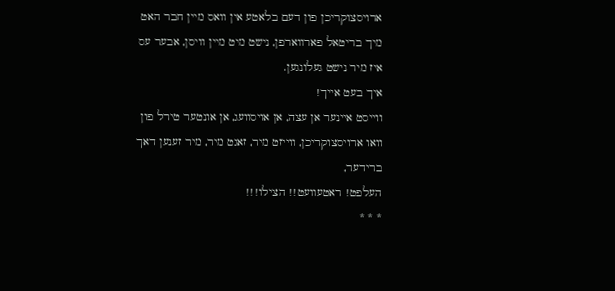ארויסצוקריכן פון דעם בלאטע אין וואס מיין חבר האט מיך בריטאל פארווארפן, נישט מיט מיין וויסן, אבער עס איז מיר נישט געלונגען.
איך בעט אייך!
ווייסט איינער אן עצה, אן אויסוועג, אן אונטער טירל פון וואו ארויסצוקריכן, ווייזט מיר, זאגט מיר, מיר זענען דאך ברידער,
העלפט! ראטעוועט!! הצילו!!!
* * *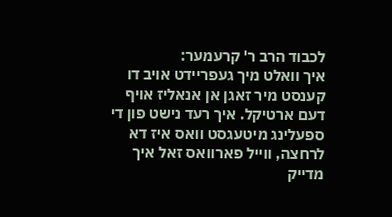לכבוד הרב ר' קרעמער:
איך וואלט מיך געפריידט אויב דו קענסט מיר זאגן אן אנאליז אויף דעם ארטיקל. איך רעד נישט פון די ספעלינג מיטעגסט וואס איז דא לרחצה, ווייל פארוואס זאל איך מדייק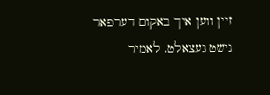זיין ווען איך באקום דערפאר נישט געצאלט. לאמיר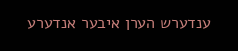ענדערש הערן איבער אנדערע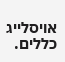אויסלייג כללים.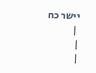יישר כח
 |
|
|